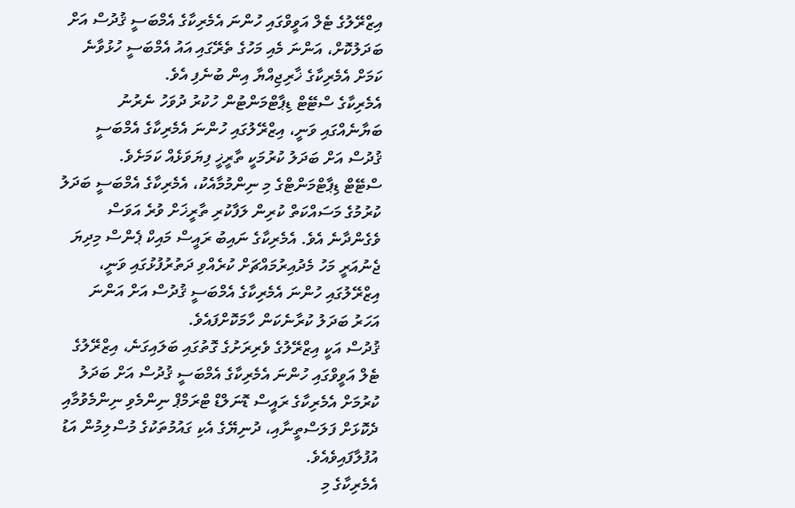އިޒްރޭލުގެ ޓެލް އަވީވްގައި ހުންނަ އެމެރިކާގެ އެމްބަސީ ޤުދުސް އަށް ބަދަލުކޮށް، އަންނަ މެއި މަހުގެ ތެރޭގައި އައު އެމްބަސީ ހުޅުވާނެ ކަމަށް އެމެރިކާގެ ޚާރިޖިއްޔާ އިން ބުނެފި އެވެ.
އެމެރިކާގެ ސްޓޭޓް ޑިޕާޓްމަންޓުން ހުކުރު ދުވަހު ނެރުނު ބަޔާނެއްގައި ވަނީ، އިޒްރޭލުގައި ހުންނަ އެމެރިކާގެ އެމްބަސީ ޤުދުސް އަށް ބަދަލު ކުރުމަކީ ތާރީޚީ ފިޔަވަޅެއް ކަމަށެވެ.
ސްޓޭޓް ޑިޕާޓްމަންޓްގެ މި ނިންމުމާއެކު، އެމެރިކާގެ އެމްބަސީ ބަދަލު ކުރުމުގެ މަސައްކަތް ކުރިން ލަފާކުރި ތާރީޚަށް ވުރެ އަވަސް ވެގެންދާނެ އެވެ. އެމެރިކާގެ ނައިބު ރައީސް މައިކް ޕެންސް މިދިޔަ ޖެނުއަރީ މަހު މެދުއިރުމައްޗަށް ކުރެއްވި ދަތުރުފުޅުގައި ވަނީ، އިޒްރޭލުގައި ހުންނަ އެމެރިކާގެ އެމްބަސީ ޤުދުސް އަށް އަންނަ އަހަރު ބަދަލު ކުރާނެކަން ހާމަކޮށްފައެވެ.
ޤުދުސް އަކީ އިޒްރޭލުގެ ވެރިރަށުގެ ގޮތުގައި ބަލައިގަނެ، އިޒްރޭލުގެ ޓެލް އަވީވްގައި ހުންނަ އެމެރިކާގެ އެމްބަސީ ޤުދުސް އަށް ބަދަލު ކުރުމަށް އެމެރިކާގެ ރައީސް ޑޮނަލްޑް ޓްރަމްޕް ނިންމެވި ނިންމެވުމާއި ދެކޮޅަށް ފަލަސްތީނާއި، ދުނިޔޭގެ އެކި ގައުމުތަކުގެ މުސްލިމުން އަޑު އުފުލާފައިވެއެވެ.
އެމެރިކާގެ މި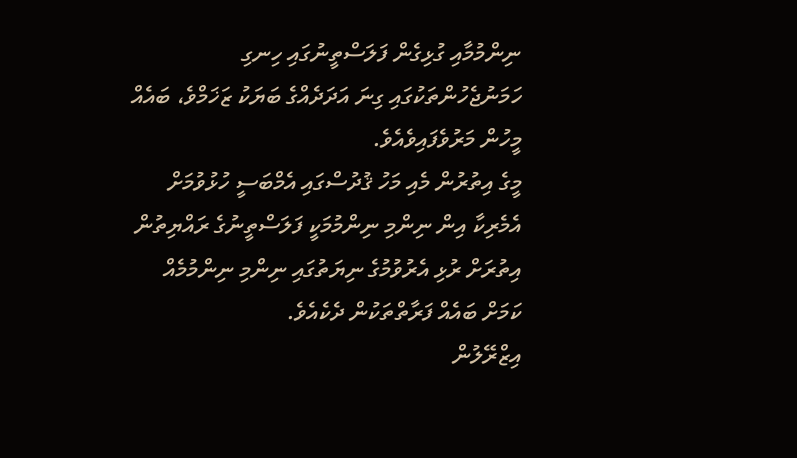ނިންމުމާއި ގުޅިގެން ފަލަސްތީނުގައި ހިނގި ހަމަނުޖެހުންތަކުގައި ގިނަ އަދަދެއްގެ ބަޔަކު ޒަޚަމްވެ، ބައެއް މީހުން މަރުވެފައިވެއެވެ.
މީގެ އިތުރުން މެއި މަހު ޤުދުސްގައި އެމްބަސީ ހުޅުވުމަށް އެމެރިކާ އިން ނިންމި ނިންމުމަކީ ފަލަސްތީނުގެ ރައްޔިތުން އިތުރަށް ރުޅި އެރުވުމުގެ ނިޔަތުގައި ނިންމި ނިންމުމެއް ކަމަށް ބައެއް ފަރާތްތަކުން ދެކެއެވެ.
އިޒްރޭލުން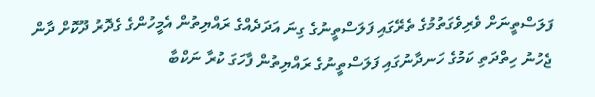ފަލަސްތީނަށް ވެރިވެގަތުމުގެ ތެރޭގައި ފަލަސްތީނުގެ ގިނަ އަދަދެއްގެ ރައްޔިތުން އެމީހުންގެ ގެދޮރު ދޫކޮށް ދާން ޖެހުނު ހިތްދަތި ކަމުގެ ހަނދާނުގައި ފަލަސްތީނުގެ ރައްޔިތުން ފާހަގަ ކުރާ ނަކްބާ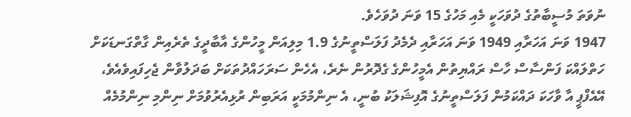ނުވަތަ މުސީބާތުގެ ދުވަހަކީ މެއި މަހުގެ 15 ވަނަ ދުވަހެވެ.
1947 ވަނަ އަހަރާއި 1949 ވަނަ އަހަރާއި ދެމެދު ފަލަސްތީނުގެ 1.9 މިލިއަން މީހުންގެ އާބާދީގެ ތެރެއިން ގާތްގަނޑަކަށް ހަތްލައްކަ ފަންސާސް ހާސް ރައްޔިތުން އެމީހުންގެ ގެދޮރުން ނެރެ، އެހެން ސަރަހައްދުތަކަށް ބަދަލުވާން ޖެހިފައިވެއެވެ،
އޭއެފްޕީ އާ ވާހަކަ ދައްކަމުން ފަލަސްތީނުގެ އޮފިޝަލަކު ބުނީ، އެ ނިންމުމަކީ އަރަބިން ރުޅިއެރުވުމަށް ނިންމި ނިންމުމެއް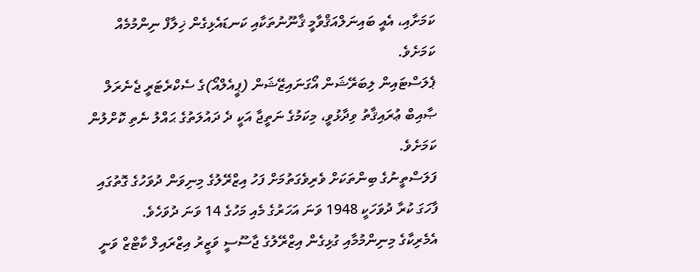ކަމަށާއި، އެއީ ބައިނަލްއަޤްވާމީ ޤާނޫނުތަކާއި ކަނޑައެޅިގެން ޚިލާފް ނިންމުމެއް ކަމަށެވެ.
ޕެލަސްޓައިން ލިބަރޭޝަން އޯގަނައިޒޭޝަން (ޕީއެލްއޯ)ގެ ސެކްރެޓަރީ ޖެނެރަލް ޞާއިބް ޢުރައިޤާތު ވިދާޅުވީ، މިކަމުގެ ނަތީޖާ އަކީ ދެ ދައުލަތުގެ ޙައްލު ނެތި ކޮށްލުން ކަމަށެވެ.
ފަލަސްތީނުގެ ބިންތަކަށް ވެރިވެގަތުމަށް ފަހު އިޒްރޭލުގެ މިނިވަން ދުވަހުގެ ގޮތުގައި ފާހަގަ ކުރާ ދުވަހަކީ 1948 ވަނަ އަހަރުގެ މެއި މަހުގެ 14 ވަނަ ދުވަހެވެ.
އެމެރިކާގެ މިނިންމުމާއި ގުޅިގެން އިޒްރޭލުގެ ޖާސޫސީ ވަޒީރު އިޒްރައިލް ކާޓްޒް ވަނީ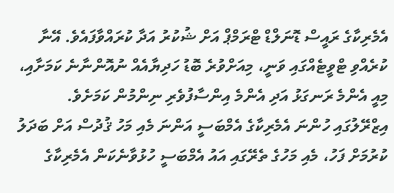އެމެރިކާގެ ރައީސް ޑޮނަލްޑް ޓްރަމްޕް އަށް ޝުކުރު އަދާ ކުރައްވާފައެވެ. އޭނާ ކުރެއްވި ޓްވީޓެއްގައި ވަނީ، މިއަށްވުރެ ބޮޑު ހަދިޔާއެއް ނުއޮންނާނެ ކަމަށާއި، މިއީ އެންމެ ރަނގަޅު އަދި އެންމެ އިންސާފުވެރި ނިންމުން ކަމަށެވެ.
އިޒްރޭލުގައި ހުންނަ އެމެރިކާގެ އެމްބަސީ އަންނަ މެއި މަހު ޤުދުސް އަށް ބަދަލު ކުރުމަށް ފަހު، މެއި މަހުގެ ތެރޭގައި އައު އެމްބަސީ ހުޅުވާނެކަން އެމެރިކާގެ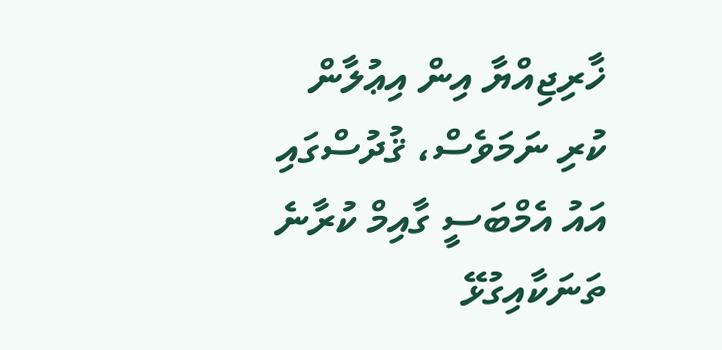ޚާރިޖިއްޔާ އިން އިޢުލާން ކުރި ނަމަވެސް، ޤުދުސްގައި އައު އެމްބަސީ ގާއިމް ކުރާނެ ތަނަކާއިގުޅޭ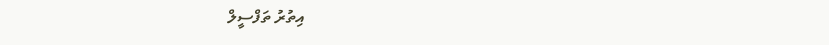އިތުރު ތަފްސީލް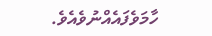ހާމަވެފައެއްނުވެއެވެ.